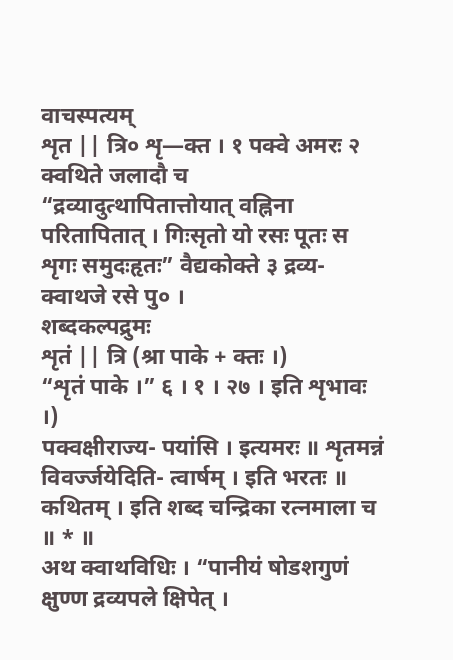वाचस्पत्यम्
शृत || त्रि० शृ—क्त । १ पक्वे अमरः २ क्वथिते जलादौ च “द्रव्यादुत्थापितात्तोयात् वह्निना परितापितात् । गिःसृतो यो रसः पूतः स शृगः समुदःहृतः” वैद्यकोक्ते ३ द्रव्य- क्वाथजे रसे पु० ।
शब्दकल्पद्रुमः
शृतं || त्रि (श्रा पाके + क्तः ।)
“शृतं पाके ।” ६ । १ । २७ । इति शृभावः ।)
पक्वक्षीराज्य- पयांसि । इत्यमरः ॥ शृतमन्नं विवर्ज्जयेदिति- त्वार्षम् । इति भरतः ॥ कथितम् । इति शब्द चन्द्रिका रत्नमाला च ॥ * ॥
अथ क्वाथविधिः । “पानीयं षोडशगुणं क्षुण्ण द्रव्यपले क्षिपेत् ।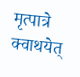मृत्पात्रे क्वाथयेत्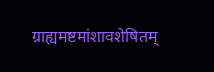ग्राह्यमष्टमांशावशेषितम्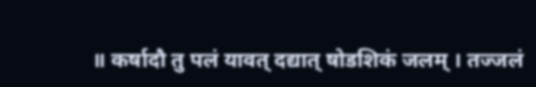॥ कर्षादौ तु पलं यावत् दद्यात् षोडशिकं जलम् । तज्जलं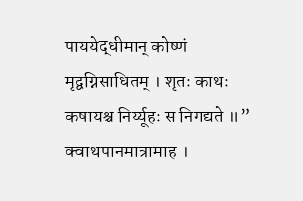पाययेद्धीमान् कोष्णं मृद्वग्निसाधितम् । शृतः काथः कषायश्च निर्य्यूहः स निगद्यते ॥” क्वाथपानमात्रामाह ।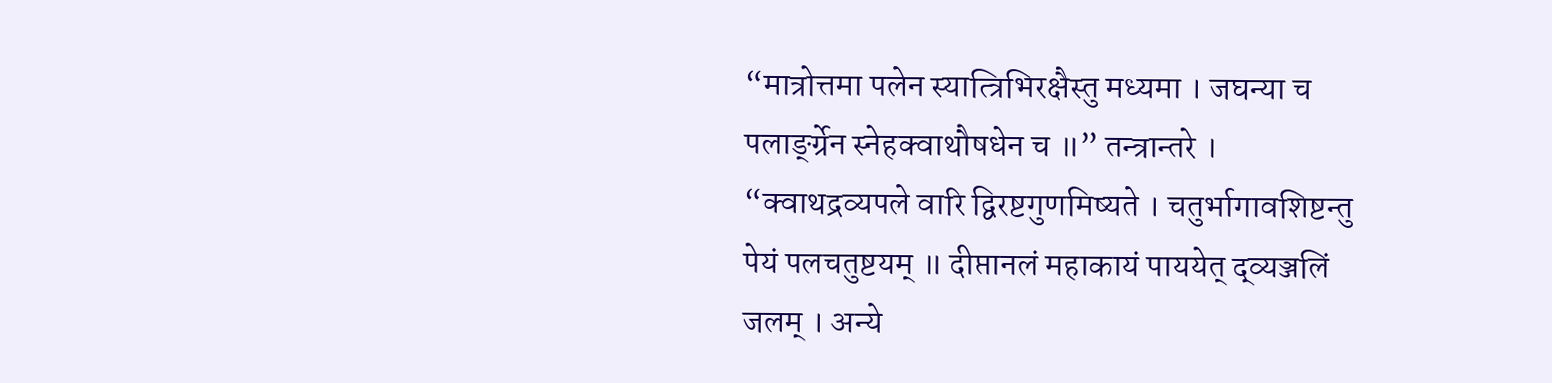“मात्रोत्तमा पलेन स्यात्त्रिभिरक्षैस्तु मध्यमा । जघन्या च पलार्ङ्ग्रेन स्नेहक्वाथौषधेन च ॥” तन्त्रान्तरे । “क्वाथद्रव्यपले वारि द्विरष्टगुणमिष्यते । चतुर्भागावशिष्टन्तु पेयं पलचतुष्टयम् ॥ दीप्तानलं महाकायं पाययेत् द्व्यञ्जलिं जलम् । अन्ये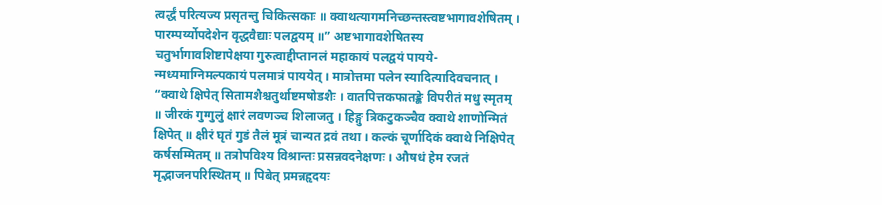त्वर्द्धं परित्यज्य प्रसृतन्तु चिकित्सकाः ॥ क्वाथत्यागमनिच्छन्तस्त्वष्टभागावशेषितम् । पारम्पर्य्योपदेशेन वृद्धवैद्याः पलद्वयम् ॥” अष्टभागावशेषितस्य चतुर्भागावशिष्टापेक्षया गुरुत्वाद्दीप्तानलं महाकायं पलद्वयं पायये- न्मध्यमाग्निमल्पकायं पलमात्रं पाययेत् । मात्रोत्तमा पलेन स्यादित्यादिवचनात् । “क्वाथे क्षिपेत् सितामशैश्चतुर्थाष्टमषोडशैः । वातपित्तकफातङ्के विपरीतं मधु स्मृतम् ॥ जीरकं गुग्गुलुं क्षारं लवणञ्च शिलाजतु । हिङ्गु त्रिकटुकञ्चैव क्वाथे शाणोन्मितं क्षिपेत् ॥ क्षीरं घृतं गुडं तैलं मूत्रं चान्यत द्रवं तथा । कल्कं चूर्णादिकं क्वाथे निक्षिपेत् कर्षसम्मितम् ॥ तत्रोपविश्य विश्रान्तः प्रसन्नवदनेक्षणः । औषधं हेम रजतं मृद्भाजनपरिस्थितम् ॥ पिबेत् प्रमन्नहृदयः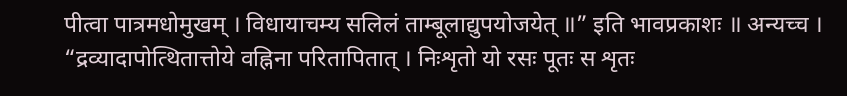पीत्वा पात्रमधोमुखम् । विधायाचम्य सलिलं ताम्बूलाद्युपयोजयेत् ॥” इति भावप्रकाशः ॥ अन्यच्च । “द्रव्यादापोत्थितात्तोये वह्निना परितापितात् । निःशृतो यो रसः पूतः स शृतः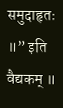समुदाहृतः ॥” इति वैद्यकम् ॥